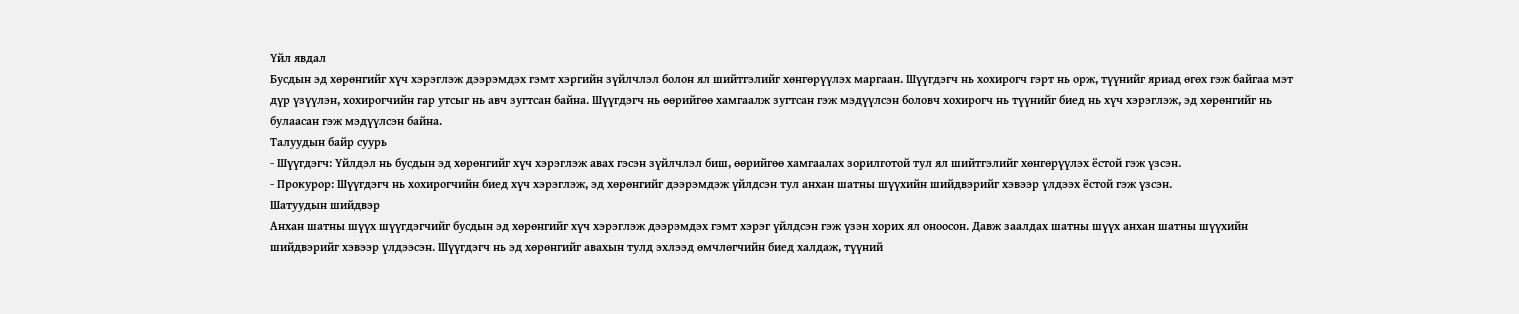Үйл явдал
Бусдын эд хөрөнгийг хүч хэрэглэж дээрэмдэх гэмт хэргийн зүйлчлэл болон ял шийтгэлийг хөнгөрүүлэх маргаан. Шүүгдэгч нь хохирогч гэрт нь орж, түүнийг яриад өгөх гэж байгаа мэт дүр үзүүлэн, хохирогчийн гар утсыг нь авч зугтсан байна. Шүүгдэгч нь өөрийгөө хамгаалж зугтсан гэж мэдүүлсэн боловч хохирогч нь түүнийг биед нь хүч хэрэглэж, эд хөрөнгийг нь булаасан гэж мэдүүлсэн байна.
Талуудын байр суурь
- Шүүгдэгч: Үйлдэл нь бусдын эд хөрөнгийг хүч хэрэглэж авах гэсэн зүйлчлэл биш, өөрийгөө хамгаалах зорилготой тул ял шийтгэлийг хөнгөрүүлэх ёстой гэж үзсэн.
- Прокурор: Шүүгдэгч нь хохирогчийн биед хүч хэрэглэж, эд хөрөнгийг дээрэмдэж үйлдсэн тул анхан шатны шүүхийн шийдвэрийг хэвээр үлдээх ёстой гэж үзсэн.
Шатуудын шийдвэр
Анхан шатны шүүх шүүгдэгчийг бусдын эд хөрөнгийг хүч хэрэглэж дээрэмдэх гэмт хэрэг үйлдсэн гэж үзэн хорих ял оноосон. Давж заалдах шатны шүүх анхан шатны шүүхийн шийдвэрийг хэвээр үлдээсэн. Шүүгдэгч нь эд хөрөнгийг авахын тулд эхлээд өмчлөгчийн биед халдаж, түүний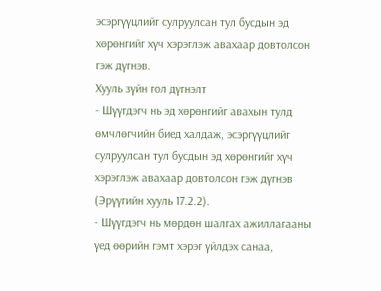эсэргүүцлийг сулруулсан тул бусдын эд хөрөнгийг хүч хэрэглэж авахаар довтолсон гэж дүгнэв.
Хууль зүйн гол дүгнэлт
- Шүүгдэгч нь эд хөрөнгийг авахын тулд өмчлөгчийн биед халдаж, эсэргүүцлийг сулруулсан тул бусдын эд хөрөнгийг хүч хэрэглэж авахаар довтолсон гэж дүгнэв (Эрүүгийн хууль 17.2.2).
- Шүүгдэгч нь мөрдөн шалгах ажиллагааны үед өөрийн гэмт хэрэг үйлдэх санаа,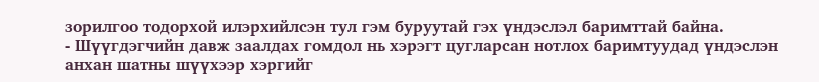зорилгоо тодорхой илэрхийлсэн тул гэм буруутай гэх үндэслэл баримттай байна.
- Шүүгдэгчийн давж заалдах гомдол нь хэрэгт цугларсан нотлох баримтуудад үндэслэн анхан шатны шүүхээр хэргийг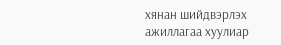хянан шийдвэрлэх ажиллагаа хуулиар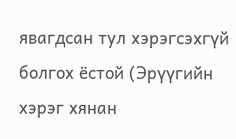явагдсан тул хэрэгсэхгүй болгох ёстой (Эрүүгийн хэрэг хянан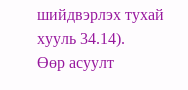шийдвэрлэх тухай хууль 34.14).
Өөр асуулт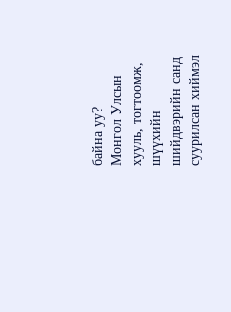байна уу?
Монгол Улсын хууль, тогтоомж, шүүхийн шийдвэрийн санд суурилсан хиймэл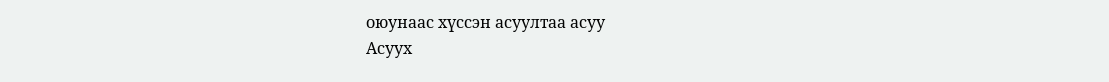оюунаас хүссэн асуултаа асуу
Асуух